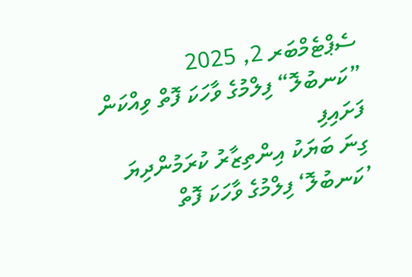ސެޕްޓެމްބަރ 2, 2025
”ކަނބުލޮ“ ފިލްމުގެ ވާހަކަ ފޮތް ވިއްކަން ފަށައިފި
ގިނަ ބަޔަކު އިންތިޒާރު ކުރަމުންދިޔަ ’ކަނބުލޮ‘ ފިލްމުގެ ވާހަކަ ފޮތް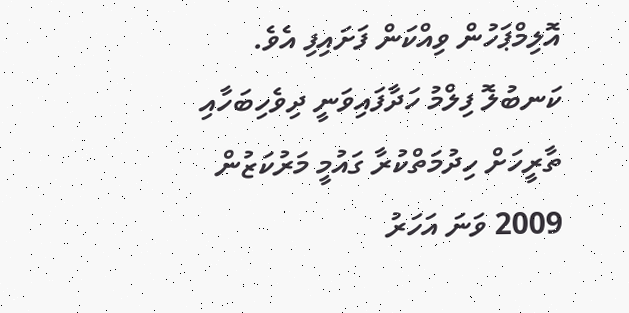އޮލިމްޕަހުން ވިއްކަން ފަށައިފި އެވެ.
ކަނބުލޮ ފިލްމު ހަދާފައިވަނީ ދިވެހިބަހާއި ތާރީހަށް ހިދުމަތްކުރާ ގައުމީ މަރުކަޒުން 2009 ވަނަ އަހަރު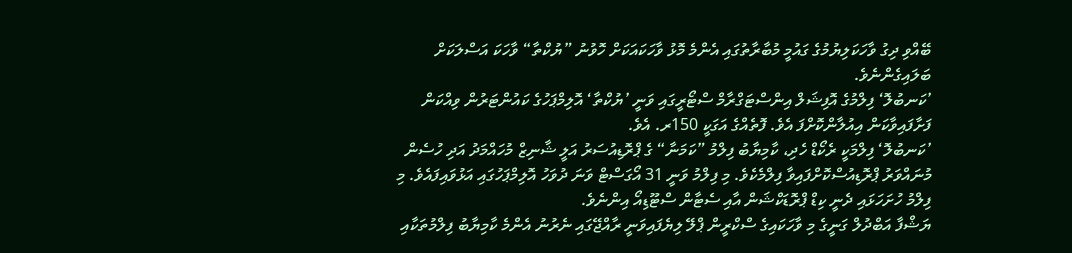ބޭއްވި ދިގު ވާހަކަލިޔުމުގެ ގައުމީ މުބާރާތުގައި އެންމެ މޮޅު ވާހަކައަކަށް ހޮވުނު ”ޔުކްތާ“ ވާހަކަ އަސްލަކަށް ބަލައިގެންނެވެ.
’ކަނބުލޮ‘ ފިލްމުގެ އޮފިޝަލް އިންސްޓަގްރާމް ސްޓޯރީގައި ވަނީ ’ޔުކްތާ‘ އޮލިމްޕަހުގެ ކައުންޓަރުން ވިއްކަން ފަށާފައިވާކަން އިއުލާންކޮށްފަ އެވެ. ފޮތެއްގެ އަގަކީ 150ރ. އެވެ.
’ކަނބުލޮ‘ ފިލްމަކީ ރެކޯޑް ހެދި، ކާމިޔާބު ފިލްމު ”ކަމަނާ“ ގެ ޕްރޮޑިއުސަރު އަލީ ޝާނިޒް މުހައްމަދު އަދި ހުސެން މުނައްވަރު ޕްރޮޑިއުސްކޮށްފައިވާ ފިލްމެކެވެ. މި ފިލްމު ވަނީ 31 އޯގަސްޓް ވަނަ ދުވަހު އޮލިމްޕަހުގައި އަޅުވައިފައެވެ. މި ފިލްމު ހުށަހަޅައި ދެނީ ކިޑް ޕްރޮޑަކްޝަން އާއި ސެޓާން ސްޓޫޑިއޯ އިންނެވެ.
ޔަޝްފާ އަބްދުލް ގަނީގެ މި ވާހަކައިގެ ސްކްރީން ޕްލޭ ލިޔެފައިވަނީ ރާއްޖޭގައި ނެރުނު އެންމެ ކާމިޔާބު ފިލްމުތަކާއި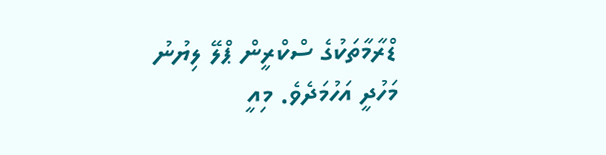ޑްރާމާތަކުގެ ސްކްރީން ޕްލޭ ލިޔުނު މަހުދީ އަހުމަދެވެ. މިއީ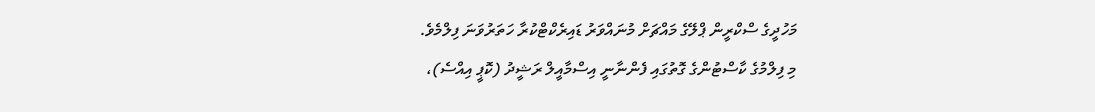މަހުދީގެ ސްކްރީން ޕްލޭގެ މައްޗަށް މުނައްވަރު ޑައިރެކްޓްކުރާ ހަތަރުވަނަ ފިލްމެވެ.
މި ފިލްމުގެ ކާސްޓުންގެ ގޮތުގައި ފެންނާނީ އިސްމާއީލް ރަޝީދު (ކޮޕީ އިއްސެ)،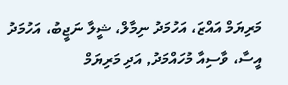މަރިޔަމް އައްޒަ، އަހުމަދު ނިމާލް، ޝީލާ ނަޖީބު، އަހުމަދު އީސާ، ވާސިއާ މުހައްމަދު, އަދި މަރިޔަމް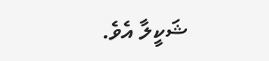ޝަކީލާ އެވެ.